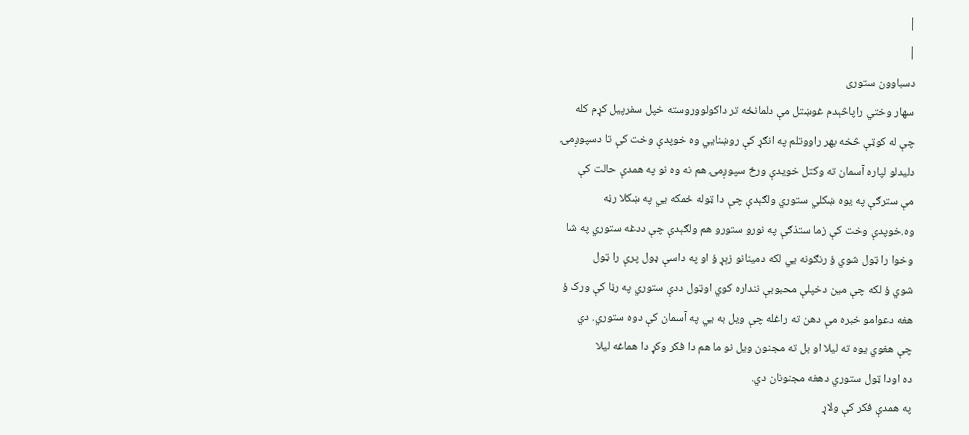|
|
دسباوون ستورى
سهار وختي راپاڅېدم غوښتل مې دلمانځه تر داکولووروسته خپل سفرپيل کړم کله
چې له کوټې څخه بهر راووتلم په انګړ کې روښنايي وه خوپدې وخت کې تا دسپوږمۍ
دليدلو لپاره آسمان ته وکتل خويدې ورځ سپوږمۍ هم نه وه نو په همدې حالت کې
مې سترګې په يوه ښکلي ستوري ولګېدې چې دا ټوله ځمکه يي په ښکلا رڼه
وه.خوپدې وخت کې زما ستذګې په نورو ستورو هم ولګېدې چې ددغه ستوري په شا
وخوا را ټول شوي ؤ رنګونه يي لکه دمينانو زېړ ؤ او په داسې ډول پرې را ټول
شوي ؤ لکه چې مين دخپلې محبوبې ننداره کوي اوټول ددې ستوري په رڼا کې ورک ؤ
هغه دعوامو خبره مې دهن ته راغله چې ويل به يي په آسمان کې دوه ستوري. دي
چې هغوي يوه ته ليلا او بل ته مجنون ويل نو ما هم دا فکر وکړ دا هماغه ليلا
ده اودا ټول ستوري دهغه مجنونان دي.
په همدې فکر کې ولاړ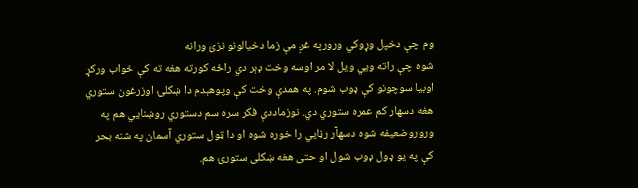وم چې دخپل وړوکي ورورپه غږ مې زما دخيالونو نزئ ورانه
شوه چې راته ويي ويل لا مر اوسه وخت ډېر دي راځه کورته هغه ته کې ځواب ورکړ
اوبيا سوچونو کې ډوب شوم. په همدې وخت کې وپوهېدم دا ښکلئ اوزرغون ستوري
هغه دسهار کم عمره ستوري دي. نوزماددې فکر سره سم دستوري روښنايي هم په
وروروضعيفه شوه دسهآر رڼايي را خوره شوه او دا ټول ستوري آسمان په شنه بحر
کې په يو ډول ډوب شول او حتى هغه ښکلی ستورئ هم.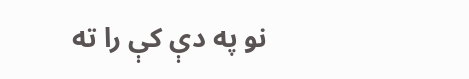نو په دې کې را ته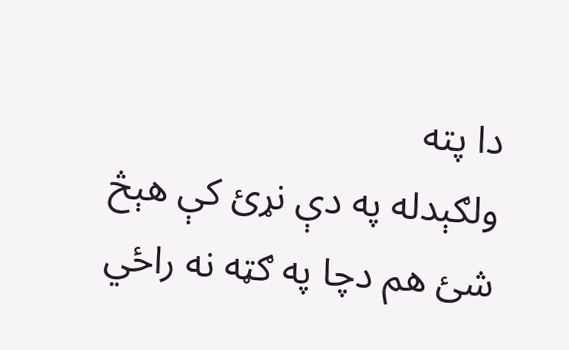دا پته
ولګېدله په دې نړئ کې هېڅ شئ هم دچا په ګټه نه راځي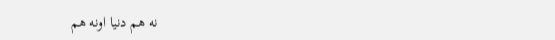نه هم دنيا اونه هم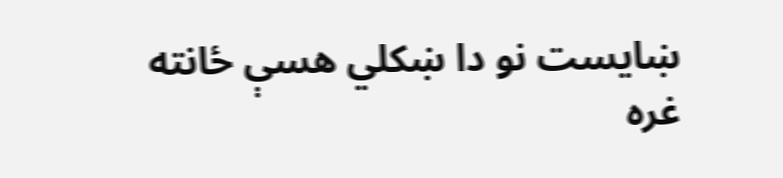ښايست نو دا ښکلي هسې ځانته غره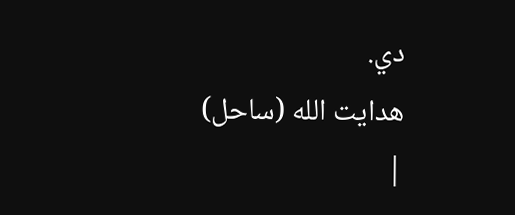دي.
هدايت الله (ساحل)
|